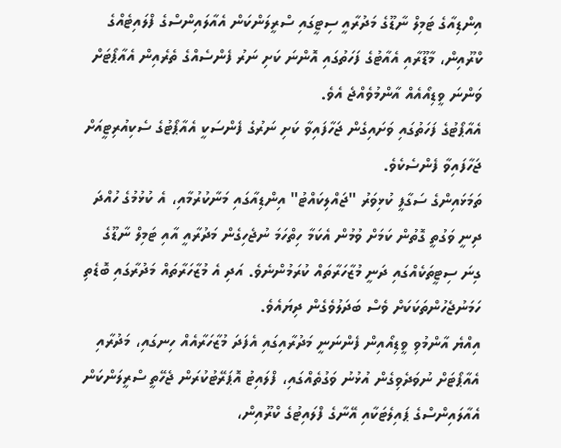އިންޑިއާގެ ޓަމިލް ނާޑޫގެ މަދުރާއީ ސިޓީގައި ސްރީލަންކަން އެއާލައިންސްގެ ފްލައިޓެއްގެ ކްރޫއިން، މާޑޫރާއި އެއާޓުގެ ފަހަތުގައި އޮންނަ ކަށި ނަރު ފެންސެއްގެ ތެރެއިން އެއާޕޯޓަށް ވަންނަ ވީޑިއޯއެއް އާންމުވެއްޖެ އެވެ.
އެއާޕޯޓުގެ ފަހަތުގައި ވަށައިގެން ޖަހާފައިވާ ކަށި ނަރުގެ ފެންސަކީ އެއާޕޯޓުގެ ސެކިއުރިޓީއަށް ޖަހާފައިވާ ފެންސެކެވެ.
ތަމަޅައިންގެ ސަގާފީ ކުޅިވަރު "ޖައްލިކައްޓު" އިންޑިއާގައި މަނާކުރުމާއި، އެ ކުޅުމުގެ ހުއްދަ ދިނީ ވަގުތީ ގޮތުން ކަމަށް ވުމުން އެކަމާ ހިތްހަމަ ނުޖެހިގެން މަދުރާއީ އާއި ޓަމިލް ނާޑޫގެ ގިނަ ސިޓީތަކެއްގައި ދަނީ މުޒާހަރާތައް ކުރަމުންނެވެ. އަދި އެ މުޒާހަރާތައް މަދުރާގައި ބޮޑެތި ހަމަނުޖެހުންތަކަކަށް ވެސް ބަދަލުވެގެން ދިޔައެވެ.
އިއްޔެ އާންމުވި ވީޑިއޯއިން ފެންނަނީ މަދުރާއިގައި އެފަދަ މުޒާހަރާއެއް ހިނގައި، މަދުރާއި އެއާޕޯޓަށް ނުވަދެވިގެން އުޅުނު ވަގުތެއްގައި، ފްލައިޓު އޮޕަރޭޓުކުރަން ޖެހޭތީ ސްރީލަންކަން އެއާލައިންސްގެ ޕައިލެޓަކާއި އޭނާގެ ފްލައިޓުގެ ކްރޫއިން،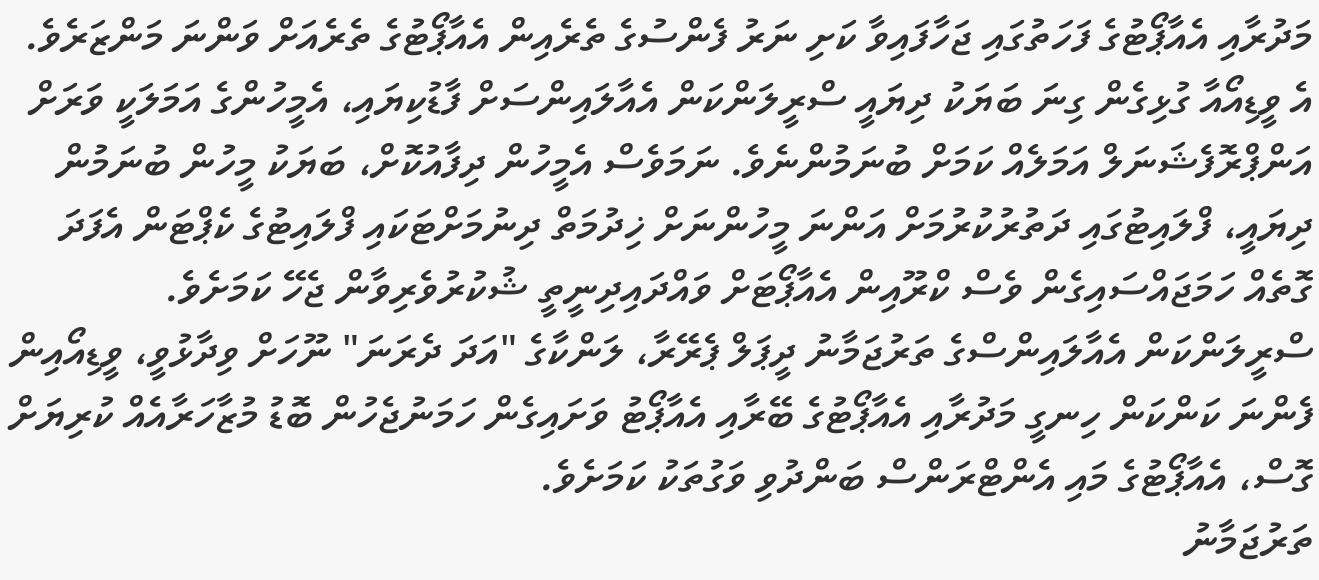މަދުރާއި އެއާޕޯޓުގެ ފަހަތުގައި ޖަހާފައިވާ ކަށި ނަރު ފެންސުގެ ތެރެއިން އެއާޕޯޓުގެ ތެރެއަށް ވަންނަ މަންޒަރެވެ.
އެ ވީޑިއޯއާ ގުޅިގެން ގިނަ ބަޔަކު ދިޔައީ ސްރީލަންކަން އެއާލައިންސަށް ފާޑުކިޔައި، އެމީހުންގެ އަމަލަކީ ވަރަށް އަންޕްރޮފެޝަނަލް އަމަލެއް ކަމަށް ބުނަމުންނެވެ. ނަމަވެސް އެމީހުން ދިފާއުކޮށް، ބަޔަކު މީހުން ބުނަމުން ދިޔައީ، ފްލައިޓުގައި ދަތުރުކުރުމަށް އަންނަ މީހުންނަށް ޚިދުމަތް ދިނުމަށްޓަކައި ފްލައިޓުގެ ކެޕްޓަން އެފަދަ ގޮތެއް ހަމަޖައްސައިގެން ވެސް ކްރޫއިން އެއާޕޯޓަށް ވައްދައިދިނީތީ ޝުކުރުވެރިވާން ޖެހޭ ކަމަށެވެ.
ސްރީލަންކަން އެއާލައިންސްގެ ތަރުޖަމާނު ދީޕަލް ޕެރޭރާ، ލަންކާގެ "އަދަ ދެރަނަ" ނޫހަށް ވިދާޅުވީ، ވީޑިއޯއިން ފެންނަ ކަންކަން ހިނގީ މަދުރާއި އެއާޕޯޓުގެ ބޭރާއި އެއާޕޯޓު ވަށައިގެން ހަމަނުޖެހުން ބޮޑު މުޒާހަރާއެއް ކުރިޔަށް ގޮސް، އެއާޕޯޓުގެ މައި އެންޓްރަންސް ބަންދުވި ވަގުތަކު ކަމަށެވެ.
ތަރުޖަމާނު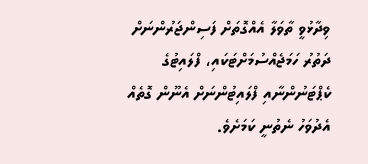ވިދާޅުވީ ތާވަލާ އެއްގޮތަށް ފަސިންޖަރުންނަށް ދަތުރު ހަމަޖެއްސުމަށްޓަކައި، ފްލައިޓުގެ ކެޕްޓަނުންނާއި ފްލައިޓުންނަށް އެނޫން ގޮތެއް އެދުވަހު ނެތުނީ ކަމަށެވެ.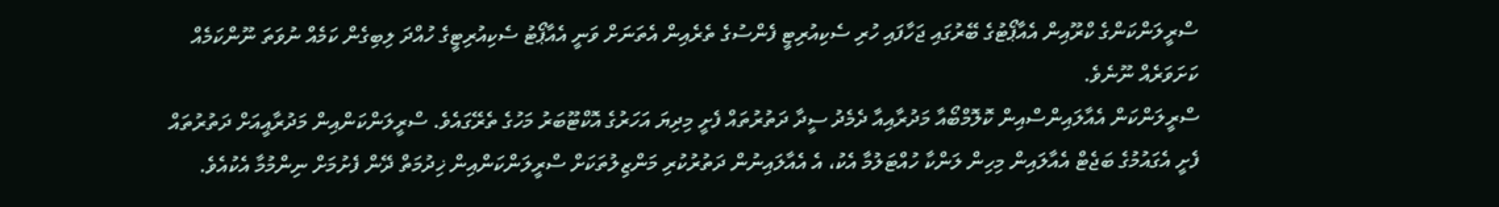ސްރީލަންކަންގެ ކްރޫއިން އެއާޕޯޓުގެ ބޭރުގައި ޖަހާފައި ހުރި ސެކިއުރިޓީ ފެންސުގެ ތެރެއިން އެތަނަށް ވަނީ އެއާޕޯޓު ސެކިއުރިޓީގެ ހުއްދަ ލިބިގެން ކަމެއް ނުވަތަ ނޫންކަމެއް ކަށަވަރެއް ނޫނެވެ.
ސްރީލަންކަން އެއާލައިންސްއިން ކޮލޮމްބޯއާ މަދުރާއިއާ ދެމެދު ސީދާ ދަތުރުތައް ފެށީ މިދިޔަ އަހަރުގެ އޮކްޓޫބަރު މަހުގެ ތެރޭގައެވެ. ސްރީލަންކަންއިން މަދުރާއީއަށް ދަތުރުތައް ފެށީ އެގައުމުގެ ބަޖެޓް އެއާލައިން މިހިން ލަންކާ ހުއްޓަލުމާ އެކު، އެ އެއާލައިނުން ދަތުރުކުރި މަންޒިލުތަކަށް ސްރީލަންކަންއިން ޚިދުމަތް ދޭން ފެށުމަށް ނިންމުމާ އެކުއެވެ.